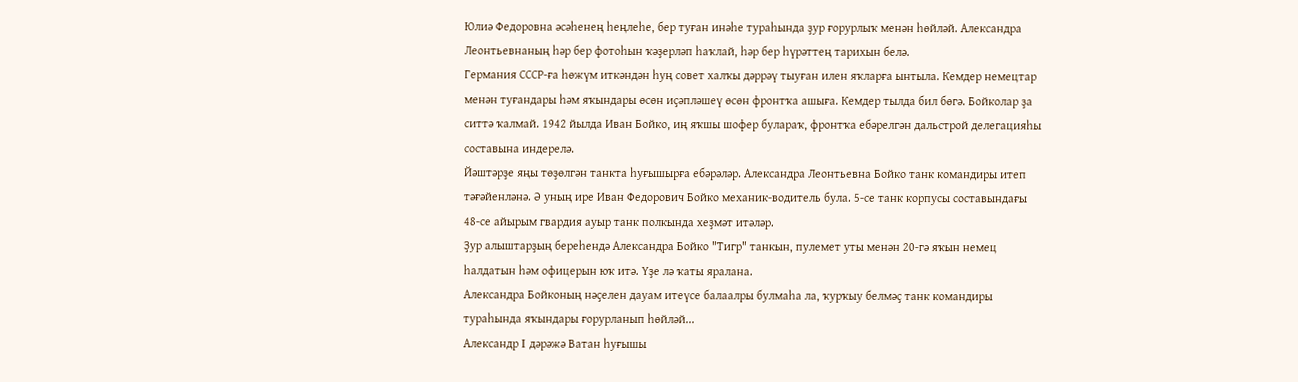Юлиә Федоровна әсәһенең һеңлеһе, бер туған инәһе тураһында ҙур ғорурлыҡ менән һөйләй. Александра Леонтьевнаның һәр бер фотоһын ҡәҙерләп һаҡлай, һәр бер һүрәттең тарихын белә.
Германия СССР-ға һөжүм иткәндән һуң совет халҡы дәррәү тыуған илен яҡларға ынтыла. Кемдер немецтар менән туғандары һәм яҡындары өсөн иҫәпләшеү өсөн фронтҡа ашыға. Кемдер тылда бил бөгә. Бойколар ҙа ситтә ҡалмай. 1942 йылда Иван Бойко, иң яҡшы шофер булараҡ, фронтҡа ебәрелгән дальстрой делегацияһы составына индерелә.
Йәштәрҙе яңы төҙөлгән танкта һуғышырға ебәрәләр. Александра Леонтьевна Бойко танк командиры итеп тәғәйенләнә. Ә уның ире Иван Федорович Бойко механик-водитель була. 5-се танк корпусы составындағы 48-се айырым гвардия ауыр танк полкында хеҙмәт итәләр.
Ҙур алыштарҙың береһендә Александра Бойко "Тигр" танкын, пулемет уты менән 20-гә яҡын немец һалдатын һәм офицерын юҡ итә. Үҙе лә ҡаты яралана.
Александра Бойконың нәҫелен дауам итеүсе балаалры булмаһа ла, ҡурҡыу белмәҫ танк командиры тураһында яҡындары ғорурланып һөйләй...
Александр I дәрәжә Ватан һуғышы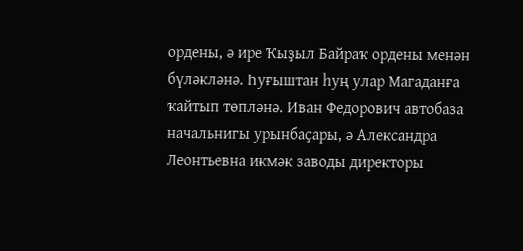ордены, ә ире Ҡыҙыл Байраҡ ордены менән бүләкләнә. Һуғыштан һуң улар Магаданға ҡайтып төпләнә. Иван Федорович автобаза начальнигы урынбаҫары, ә Александра Леонтьевна икмәк заводы директоры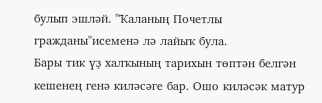булып эшләй. "Ҡаланың Почетлы гражданы"исеменә лә лайыҡ була.
Бары тик үҙ халҡының тарихын төптән белгән кешенең генә киләсәге бар. Ошо киләсәк матур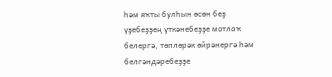һәм яҡты булһын өсөн беҙ үҙебеҙҙең үткәнебеҙҙе мотлаҡ белергә, төплөрәк өйрәнергә һәм белгәндәребеҙҙе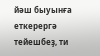йәш быуынға еткерергә тейешбеҙ, ти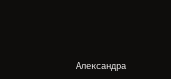Александра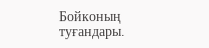Бойконың туғандары.